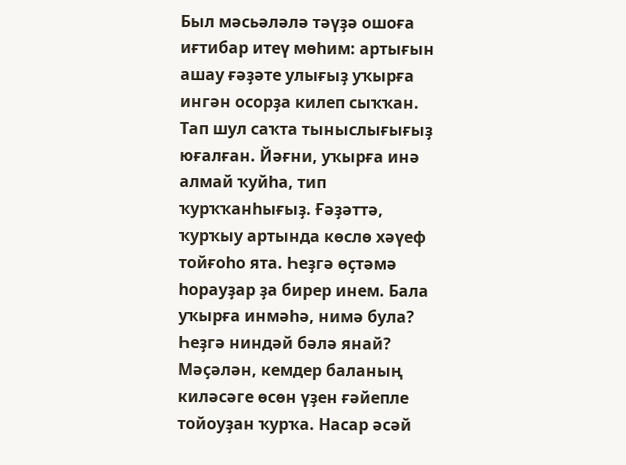Был мәсьәләлә тәүҙә ошоға иғтибар итеү мөһим: артығын ашау ғәҙәте улығыҙ уҡырға ингән осорҙа килеп сыҡҡан. Тап шул саҡта тыныслығығыҙ юғалған. Йәғни, уҡырға инә алмай ҡуйһа, тип ҡурҡҡанһығыҙ. Ғәҙәттә, ҡурҡыу артында көслө хәүеф тойғоһо ята. Һеҙгә өҫтәмә һорауҙар ҙа бирер инем. Бала уҡырға инмәһә, нимә була? Һеҙгә ниндәй бәлә янай? Мәҫәлән, кемдер баланың киләсәге өсөн үҙен ғәйепле тойоуҙан ҡурҡа. Насар әсәй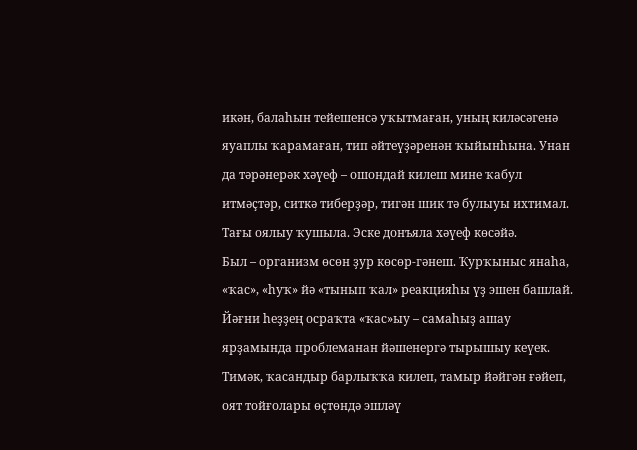икән, балаһын тейешенсә уҡытмаған, уның киләсәгенә яуаплы ҡарамаған, тип әйтеүҙәренән ҡыйынһына. Унан да тәрәнерәк хәүеф – ошондай килеш мине ҡабул итмәҫтәр, ситкә тиберҙәр, тигән шик тә булыуы ихтимал. Тағы оялыу ҡушыла. Эске донъяла хәүеф көсәйә.
Был – организм өсөн ҙур көсөр-гәнеш. Ҡурҡыныс янаһа, «ҡас», «һуҡ» йә «тынып ҡал» реакцияһы үҙ эшен башлай. Йәғни һеҙҙең осраҡта «ҡас»ыу – самаһыҙ ашау ярҙамында проблеманан йәшенергә тырышыу кеүек. Тимәк, ҡасандыр барлыҡҡа килеп, тамыр йәйгән ғәйеп, оят тойғолары өҫтөндә эшләү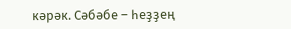кәрәк. Сәбәбе – һеҙҙең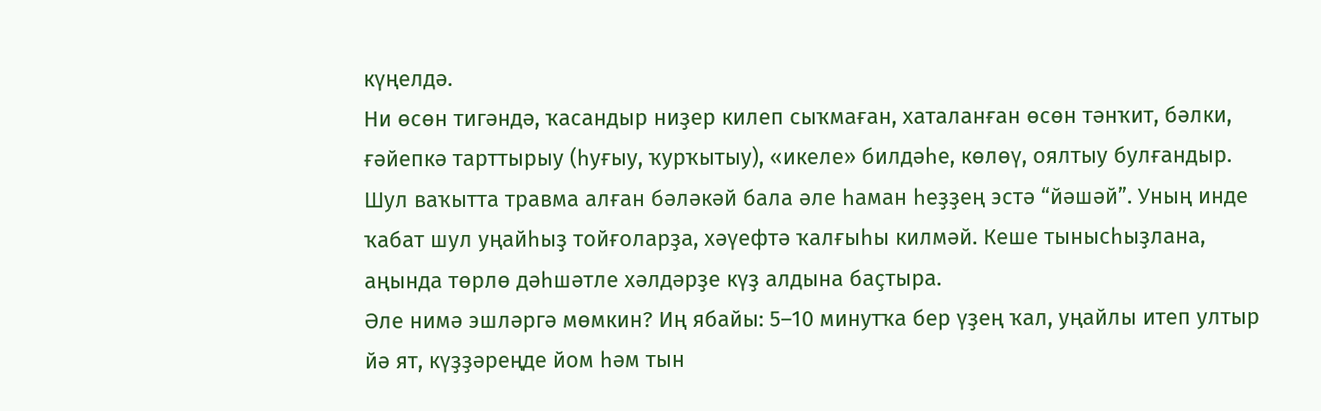күңелдә.
Ни өсөн тигәндә, ҡасандыр ниҙер килеп сыҡмаған, хаталанған өсөн тәнҡит, бәлки, ғәйепкә тарттырыу (һуғыу, ҡурҡытыу), «икеле» билдәһе, көлөү, оялтыу булғандыр. Шул ваҡытта травма алған бәләкәй бала әле һаман һеҙҙең эстә “йәшәй”. Уның инде ҡабат шул уңайһыҙ тойғоларҙа, хәүефтә ҡалғыһы килмәй. Кеше тынысһыҙлана, аңында төрлө дәһшәтле хәлдәрҙе күҙ алдына баҫтыра.
Әле нимә эшләргә мөмкин? Иң ябайы: 5–10 минутҡа бер үҙең ҡал, уңайлы итеп ултыр йә ят, күҙҙәреңде йом һәм тын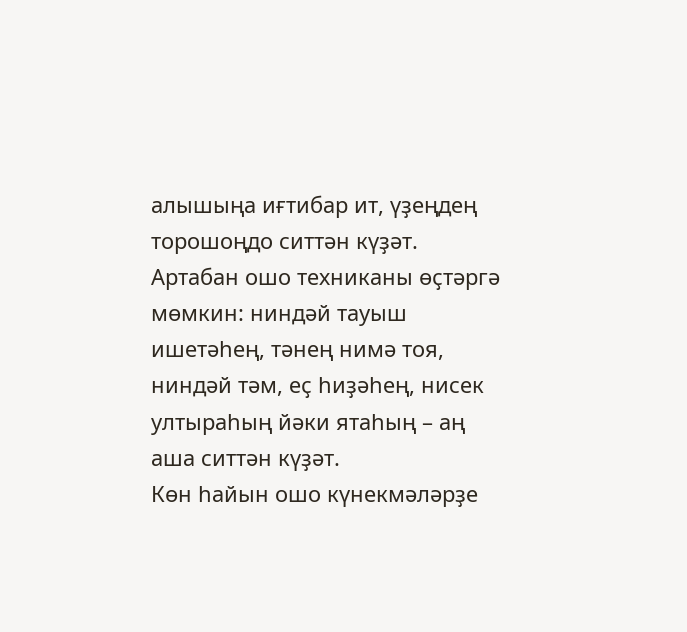алышыңа иғтибар ит, үҙеңдең торошоңдо ситтән күҙәт. Артабан ошо техниканы өҫтәргә мөмкин: ниндәй тауыш ишетәһең, тәнең нимә тоя, ниндәй тәм, еҫ һиҙәһең, нисек ултыраһың йәки ятаһың – аң аша ситтән күҙәт.
Көн һайын ошо күнекмәләрҙе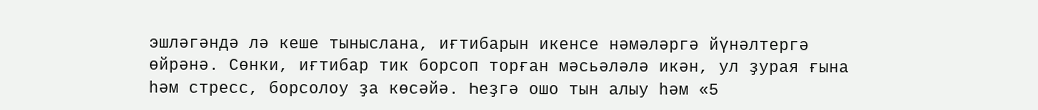эшләгәндә лә кеше тыныслана, иғтибарын икенсе нәмәләргә йүнәлтергә өйрәнә. Сөнки, иғтибар тик борсоп торған мәсьәләлә икән, ул ҙурая ғына һәм стресс, борсолоу ҙа көсәйә. Һеҙгә ошо тын алыу һәм «5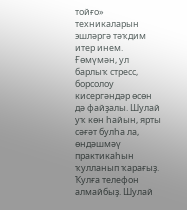тойғо» техникаларын эшләргә тәҡдим итер инем.
Ғөмүмән, ул барлыҡ стресс, борсолоу кисергәндәр өсөн дә файҙалы. Шулай уҡ көн һайын, ярты сәғәт булһа ла, өндәшмәү практикаһын ҡулланып ҡарағыҙ. Ҡулға телефон алмайбыҙ. Шулай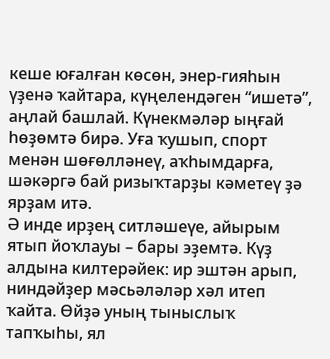кеше юғалған көсөн, энер-гияһын үҙенә ҡайтара, күңелендәген “ишетә”, аңлай башлай. Күнекмәләр ыңғай һөҙөмтә бирә. Уға ҡушып, спорт менән шөғөлләнеү, аҡһымдарға, шәкәргә бай ризыҡтарҙы кәметеү ҙә ярҙам итә.
Ә инде ирҙең ситләшеүе, айырым ятып йоҡлауы – бары эҙемтә. Күҙ алдына килтерәйек: ир эштән арып, ниндәйҙер мәсьәләләр хәл итеп ҡайта. Өйҙә уның тыныслыҡ тапҡыһы, ял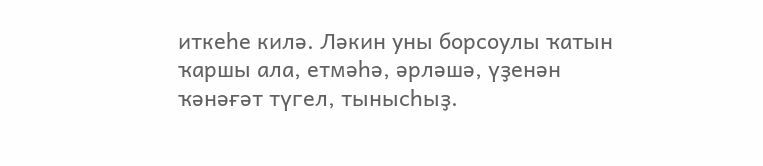иткеһе килә. Ләкин уны борсоулы ҡатын ҡаршы ала, етмәһә, әрләшә, үҙенән ҡәнәғәт түгел, тынысһыҙ.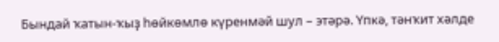Бындай ҡатын-ҡыҙ һөйкөмлө күренмәй шул – этәрә. Үпкә, тәнҡит хәлде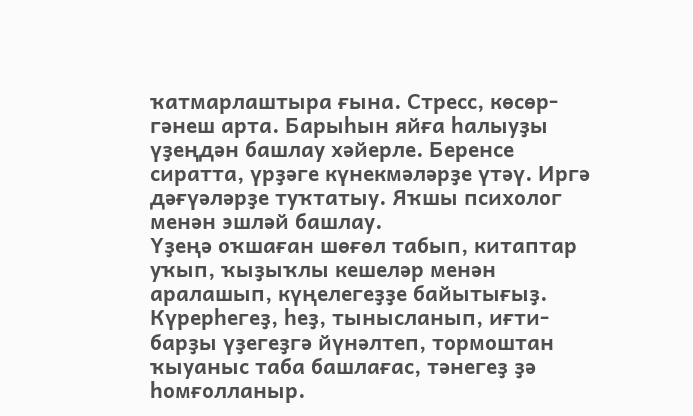ҡатмарлаштыра ғына. Стресс, көсөр-гәнеш арта. Барыһын яйға һалыуҙы үҙеңдән башлау хәйерле. Беренсе сиратта, үрҙәге күнекмәләрҙе үтәү. Иргә дәғүәләрҙе туҡтатыу. Яҡшы психолог менән эшләй башлау.
Үҙеңә оҡшаған шөғөл табып, китаптар уҡып, ҡыҙыҡлы кешеләр менән аралашып, күңелегеҙҙе байытығыҙ. Күрерһегеҙ, һеҙ, тынысланып, иғти-барҙы үҙегеҙгә йүнәлтеп, тормоштан ҡыуаныс таба башлағас, тәнегеҙ ҙә һомғолланыр.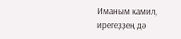Иманым камил, ирегеҙҙең дә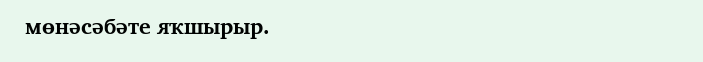мөнәсәбәте яҡшырыр.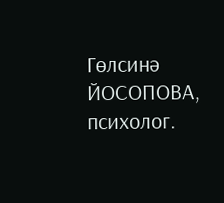Гөлсинә ЙОСОПОВА,
психолог.